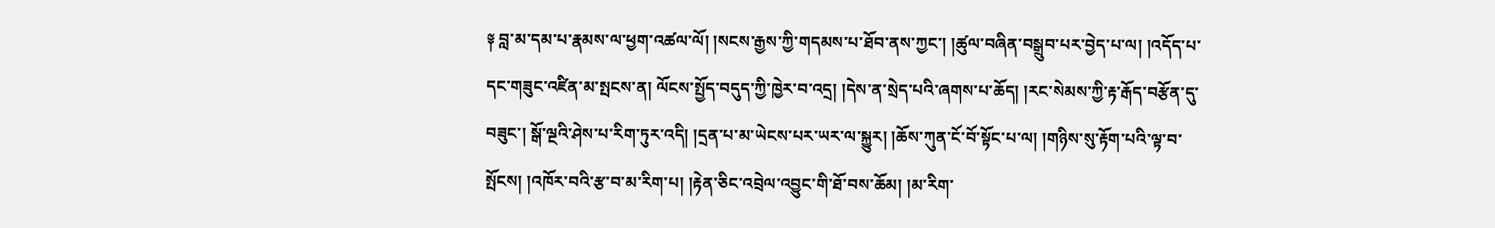༈ བླ་མ་དམ་པ་རྣམས་ལ་ཕྱག་འཚལ་ལོ། །སངས་རྒྱས་ཀྱི་གདམས་པ་ཐོབ་ནས་ཀྱང་། །ཚུལ་བཞིན་བསྒྲུབ་པར་བྱེད་པ་ལ། །འདོད་པ་དང་གཟུང་འཛིན་མ་སྤངས་ན། ལོངས་སྤྱོད་བདུད་ཀྱི་ཁྱེར་བ་འདྲ། །དེས་ན་སྲེད་པའི་ཞགས་པ་ཆོད། །རང་སེམས་ཀྱི་རྟ་རྒོད་བརྩོན་དུ་བཟུང་། སྒོ་ལྔའི་ཤེས་པ་རིག་ཏུར་འདི། །དྲན་པ་མ་ཡེངས་པར་ཡར་ལ་སྐྱུར། །ཆོས་ཀུན་ངོ་བོ་སྟོང་པ་ལ། །གཉིས་སུ་རྟོག་པའི་ལྟ་བ་སྤོངས། །འཁོར་བའི་རྩ་བ་མ་རིག་པ། །རྟེན་ཅིང་འབྲེལ་འབྱུང་གི་ཐོ་བས་ཆོམ། །མ་རིག་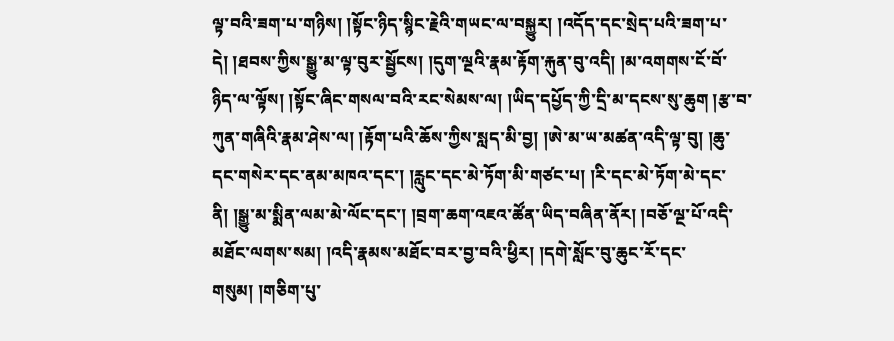ལྟ་བའི་ཟག་པ་གཉིས། །སྟོང་ཉིད་སྙིང་རྗེའི་གཡང་ལ་བསྐྱུར། །འདོད་དང་སྲེད་པའི་ཟག་པ་དེ། །ཐབས་ཀྱིས་སྒྱུ་མ་ལྟ་བུར་སྦྱོངས། །དུག་ལྔའི་རྣམ་རྟོག་རྐུན་བུ་འདི། །མ་འགགས་ངོ་བོ་ཉིད་ལ་ལྟོས། །སྟོང་ཞིང་གསལ་བའི་རང་སེམས་ལ། །ཡིད་དཔྱོད་ཀྱི་དྲི་མ་དངས་སུ་ཆུག །རྩ་བ་ཀུན་གཞིའི་རྣམ་ཤེས་ལ། །རྟོག་པའི་ཆོས་ཀྱིས་སླད་མི་བྱ། །ཨེ་མ་ཡ་མཚན་འདི་ལྟ་བུ། །ཆུ་དང་གསེར་དང་ནམ་མཁའ་དང་། །རླུང་དང་མེ་ཏོག་མི་གཙང་པ། །རི་དང་མེ་ཏོག་མེ་དང་ནི། །སྒྱུ་མ་སྨིན་ལམ་མེ་ལོང་དང་། །བྲག་ཆག་འཇའ་ཚོན་ཡིད་བཞིན་ནོར། །བཅོ་ལྔ་པོ་འདི་མཐོང་ལགས་སམ། །འདི་རྣམས་མཐོང་བར་བྱ་བའི་ཕྱིར། །དགེ་སློང་བུ་ཆུང་རོ་དང་གསུམ། །གཅིག་པུ་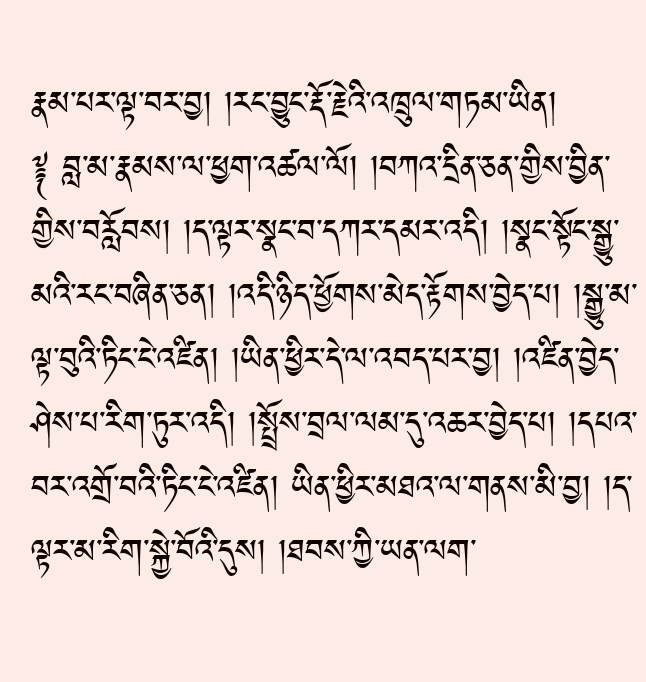རྣམ་པར་ལྟ་བར་བྱ། །རང་བྱུང་རྡོ་རྗེའི་འཁྲུལ་གཏམ་ཡིན།
༈ བླ་མ་རྣམས་ལ་ཕྱག་འཚལ་ལོ། །བཀའ་དྲིན་ཅན་གྱིས་བྱིན་གྱིས་བརློབས། །ད་ལྟར་སྣང་བ་དཀར་དམར་འདི། །སྣང་སྟོང་སྒྱུ་མའི་རང་བཞིན་ཅན། །འདི་ཉིད་ཕྱོགས་མེད་རྟོགས་བྱེད་པ། །སྒྱུ་མ་ལྟ་བུའི་ཏིང་ངེ་འཛིན། །ཡིན་ཕྱིར་དེ་ལ་འབད་པར་བྱ། །འཛིན་བྱེད་ཤེས་པ་རིག་ཏུར་འདི། །སྤྲོས་བྲལ་ལམ་དུ་འཆར་བྱེད་པ། །དཔའ་བར་འགྲོ་བའི་ཏིང་ངེ་འཛིན། ཡིན་ཕྱིར་མཐའ་ལ་གནས་མི་བྱ། །ད་ལྟར་མ་རིག་སྐྱེ་བོའི་དུས། །ཐབས་ཀྱི་ཡན་ལག་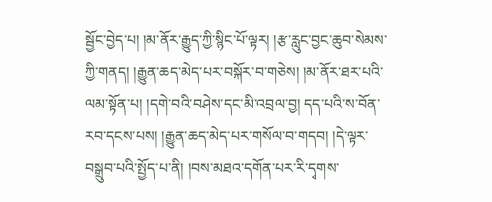སྦྱོང་བྱེད་པ། །མ་ནོར་རྒྱུད་ཀྱི་སྙིང་པོ་ལྟར། །རྩ་རླུང་བྱང་ཆུབ་སེམས་ཀྱི་གནད། །རྒྱུན་ཆད་མེད་པར་བསྐོར་བ་གཅེས། །མ་ནོར་ཐར་པའི་ལམ་སྟོན་པ། །དགེ་བའི་བཤེས་དང་མི་འབྲལ་བྱ། དད་པའི་ས་བོན་རབ་དངས་པས། །རྒྱུན་ཆད་མེད་པར་གསོལ་བ་གདབ། །དེ་ལྟར་བསྒྲུབ་པའི་སྤྱོད་པ་ནི། །བས་མཐའ་དགོན་པར་རི་དྭགས་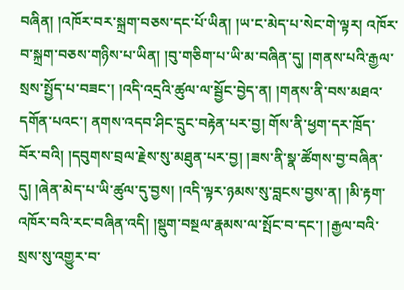བཞིན། །འཁོར་བར་སྐྲག་བཅས་དང་པོ་ཡིན། །ཡ་ང་མེད་པ་སེང་གེ་ལྟར། འཁོར་བ་སྐྲག་བཅས་གཉིས་པ་ཡིན། །བུ་གཅིག་པ་ཡི་མ་བཞིན་དུ། །གནས་པའི་རྒྱལ་སྲས་སྤྱོད་པ་བཟང་། །འདི་འདྲའི་ཚུལ་ལ་སྦྱོང་བྱེད་ན། །གནས་ནི་བས་མཐའ་དགོན་པའང་། ནགས་འདབ་ཤིང་དྲུང་བརྟེན་པར་བྱ། གོས་ནི་ཕྱག་དར་ཁྲོད་བོར་བའི། །དབུགས་བྲལ་རྗེས་སུ་མཐུན་པར་བྱ། །ཟས་ནི་སྣ་ཚོགས་བྱ་བཞིན་དུ། །ཞེན་མེད་པ་ཡི་ཚུལ་དུ་བྱས། །འདི་ལྟར་ཉམས་སུ་བླངས་བྱས་ན། །མི་རྟག་འཁོར་བའི་རང་བཞིན་འདི། །སྡུག་བསྔལ་རྣམས་ལ་སྤོང་བ་དང་། །རྒྱལ་བའི་སྲས་སུ་འགྱུར་བ་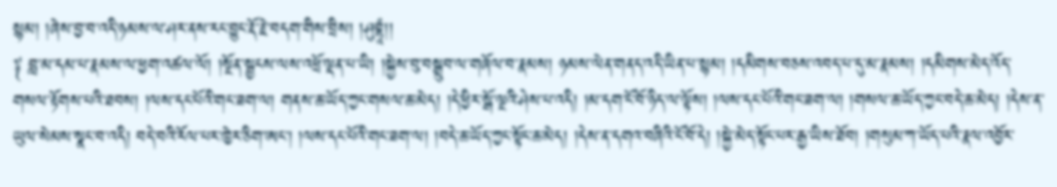སྙམ། །ཞེས་བྱ་བ་འདི་ཉམས་ལ་ཤར་ནས་རང་བྱུང་རྡོ་རྗེ་བདག་གིས་བྲིས། །ཤུབྷཱཾ།།
༈ བླ་མ་དམ་པ་རྣམས་ལ་ཕྱག་འཚལ་ལོ། །སྔོན་སྦྱངས་ལས་འཕྲོ་ལྡན་པ་ཡི། །སྐྱེས་བུ་བསྒྲུབ་ལ་གཞོལ་བ་རྣམས། ཉམས་ལེན་གནད་འདི་ཡིན་པ་སྙམ། །དམིགས་བཅས་འབད་པ་དུ་མ་རྣམས། །དམིགས་མེད་འོད་གསལ་རྟོགས་པའི་ཐབས། །ལས་དང་པོའི་གང་ཟག་ལ། གནས་ཆ་ཡོད་ཀྱང་གསལ་ཆ་མེད། །དེ་ཕྱིར་སྒོ་ལྔའི་ཤེས་པ་འདི། །མ་དག་ངོ་བོ་ཉིད་ལ་ལྟོས། །ལས་དང་པོའི་གང་ཟག་ལ། །གསལ་ཆ་ཡོད་ཀྱང་བདེ་ཆ་མེད། །དེས་ན་ཡུལ་སེམས་སྣང་བ་འདི། བདེ་བའི་རོལ་པར་ཁྱེར་ཅིག་ཨང་། །ལས་དང་པོའི་གང་ཟག་ལ། །བདེ་ཆ་ཡོད་ཀྱང་སྟོང་ཆ་མེད། །དེས་ན་དགའ་བཞིའི་ངོ་བོ་དེ། །སྐྱེ་མེད་སྟོང་པར་རྒྱ་ཡིས་ཐོབ། །གསུམ་ཀ་ཡོད་པའི་རྣལ་འབྱོར་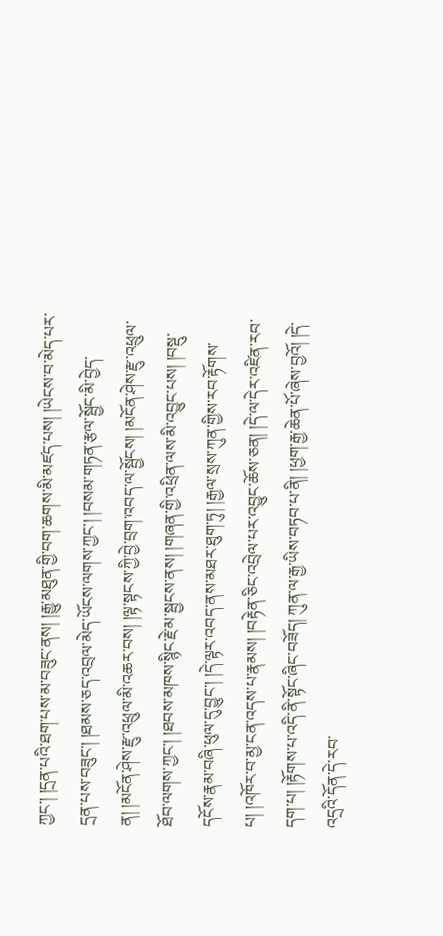ཀྱང་། །དྲན་པའི་ཐག་པས་མ་བཟུང་ནས། །རྒྱུ་མཐུན་གྱི་བག་ཆགས་མི་མཛད་པས། །ཡེངས་བ་མེད་པར་དྲན་པས་བཟུང་། །ཐམས་ཅད་འབྲལ་མེད་ཡོངས་ལགས་ཀྱང་། །བསམ་གཏན་རྩལ་སྦྱོང་མི་བྱེད་ན། །མངོན་ཤེས་རྫུ་འཕྲུལ་མི་འཆར་བས། །ལྟ་སྟངས་ཀྱི་བྱེ་བྲག་འབད་ལ་སྦྱོངས། །མངོན་ཤེས་རྫུ་འཕྲུལ་ཐོབ་ལགས་ཀྱང་། །ཐབས་མཁས་སྙིང་རྗེ་མ་སྦྱངས་ནས། །གཞན་གྱི་འཕྲིན་ལས་མི་འབྱུང་པས། །བསྡུ་དངོས་རྣམ་བཞི་ཕུལ་དུ་བྱུང་། །དེ་ལྟར་འབད་ནས་མཐར་ཐུག་ཏུ། །རྒྱལ་སྲས་ཀུན་གྱིས་རབ་རྟོགས་པ། །འཁོར་བ་མྱ་ངན་འདས་པ་རྣམས། །བརྟེན་ཅིང་འབྲེལ་པར་འབྱུང་ཆོས་ཅན། །དེ་ལ་དེར་འཛིན་རབ་དག་པ། །རྟོགས་པ་འདི་ནི་སྟོང་ཞིང་བཟོད། ཀུན་ལ་རྒྱ་ཡིས་བཏབ་པ་ནི། །ཕྱག་རྒྱ་ཆེན་པོ་ཞེས་བྱའོ། །དེ་འདྲའི་དོན་དེ་རབ་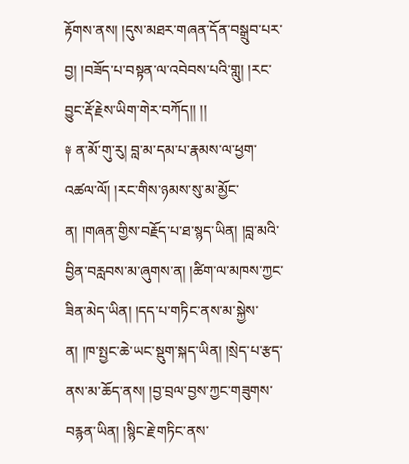རྟོགས་ནས། །དུས་མཐར་གཞན་དོན་བསྒྲུབ་པར་བྱ། །བཟོད་པ་བསྟན་ལ་འབེབས་པའི་གླུ། །རང་བྱུང་རྡོ་རྗེས་ཡིག་གེར་བཀོད།། །།
༈ ན་མོ་གུ་རུ། བླ་མ་དམ་པ་རྣམས་ལ་ཕྱག་འཚལ་ལོ། །རང་གིས་ཉམས་སུ་མ་མྱོང་ན། །གཞན་གྱིས་བརྗོད་པ་ཐ་སྙད་ཡིན། །བླ་མའི་བྱིན་བརླབས་མ་ཞུགས་ན། །ཚིག་ལ་མཁས་ཀྱང་ཟིན་མེད་ཡིན། །དད་པ་གཏིང་ནས་མ་སྐྱེས་ན། །ཁ་སྤྱང་ཆེ་ཡང་སྡུག་སྐད་ཡིན། །སྲེད་པ་རྩད་ནས་མ་ཆོད་ནས། །བྱ་བྲལ་བྱས་ཀྱང་གཟུགས་བརྙན་ཡིན། །སྙིང་རྗེ་གཏིང་ནས་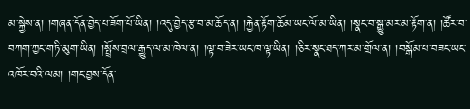མ་སྐྱེས་ན། །གཞན་དོན་བྱེད་པ་ཟོག་པོ་ཡིན། །འདུ་བྱེད་རྩ་བ་མ་ཆོད་ན། །རྐྱེན་རྟོག་ཆོམ་ཡང་ལོ་མ་ཡིན། །སྣང་བ་སྒྱུ་མར་མ་རྟོག་ན། །ཚོར་བ་བཀག་ཀྱང་གཏི་མུག་ཡིན། །སྤྲོས་བྲལ་རྒྱུད་ལ་མ་ཁེལ་ན། །ལྟ་བ་ཟེར་ཡང་ཁ་ལྟ་ཡིན། །ཅིར་སྣང་ཐད་ཀར་མ་གྲོལ་ན། །བསྒོམ་པ་བཟང་ཡང་འཁོར་བའི་ལམ། །གང་བྱས་དོན་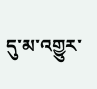དུ་མ་འགྱུར་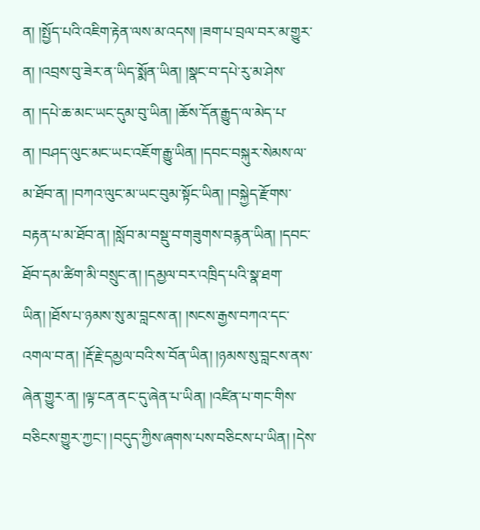ན། །སྤྱོད་པའི་འཇིག་རྟེན་ལས་མ་འདས། །ཟག་པ་བྲལ་བར་མ་གྱུར་ན། །འབྲས་བུ་ཟེར་ན་ཡིད་སྨོན་ཡིན། །སྣང་བ་དཔེ་རུ་མ་ཤེས་ན། །དཔེ་ཆ་མང་ཡང་དུམ་བུ་ཡིན། །ཆོས་དོན་རྒྱུད་ལ་མེད་པ་ན། །བཤད་ལུང་མང་ཡང་འཇོག་རྒྱུ་ཡིན། །དབང་བསྐུར་སེམས་ལ་མ་ཐོབ་ན། །བཀའ་ལུང་མ་ཡང་བུམ་སྟོང་ཡིན། །བསྐྱེད་རྫོགས་བརྟན་པ་མ་ཐོབ་ན། །སློབ་མ་བསྡུ་བ་གཟུགས་བརྙན་ཡིན། །དབང་ཐོབ་དམ་ཚིག་མི་བསྲུང་ན། །དམྱལ་བར་འཁྲིད་པའི་སྣ་ཐག་ཡིན། །ཐོས་པ་ཉམས་སུ་མ་བླངས་ན། །སངས་རྒྱས་བཀའ་དང་འགལ་བ་ན། །རྡོ་རྗེ་དམྱལ་བའི་ས་བོན་ཡིན། །ཉམས་སུ་བླངས་ནས་ཞེན་གྱུར་ན། །ལྟ་ངན་ནང་དུ་ཞེན་པ་ཡིན། །འཛིན་པ་གང་གིས་བཅིངས་གྱུར་ཀྱང་། །བདུད་ཀྱིས་ཞགས་པས་བཅིངས་པ་ཡིན། །དེས་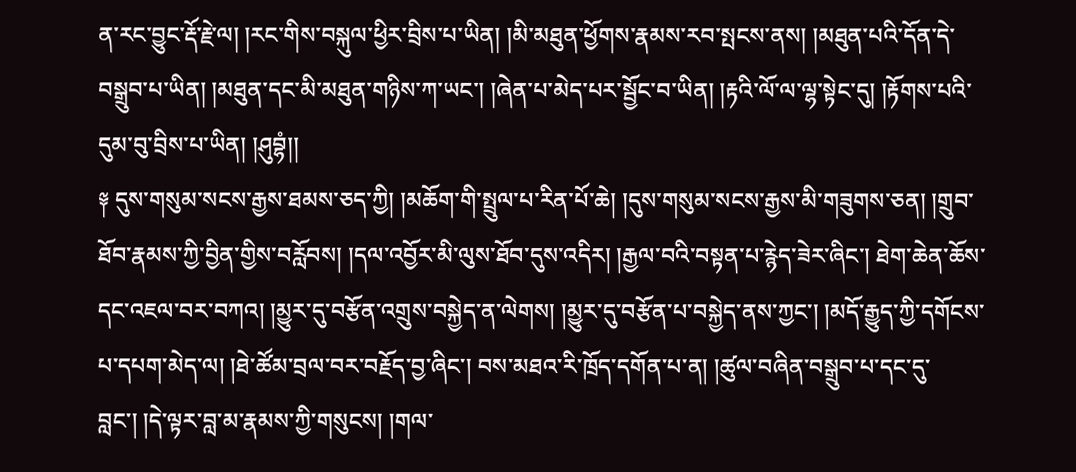ན་རང་བྱུང་རྡོ་རྗེ་ལ། །རང་གིས་བསྐུལ་ཕྱིར་བྲིས་པ་ཡིན། །མི་མཐུན་ཕྱོགས་རྣམས་རབ་སྤངས་ནས། །མཐུན་པའི་དོན་དེ་བསྒྲུབ་པ་ཡིན། །མཐུན་དང་མི་མཐུན་གཉིས་ཀ་ཡང་། །ཞེན་པ་མེད་པར་སྦྱོང་བ་ཡིན། །རྟའི་ལོ་ལ་ལྷ་སྟེང་དུ། །རྟོགས་པའི་དུམ་བུ་བྲིས་པ་ཡིན། །ཤུབྷཾ།།
༈ དུས་གསུམ་སངས་རྒྱས་ཐམས་ཅད་ཀྱི། །མཆོག་གི་སྤྲུལ་པ་རིན་པོ་ཆེ། །དུས་གསུམ་སངས་རྒྱས་མི་གཟུགས་ཅན། །གྲུབ་ཐོབ་རྣམས་ཀྱི་བྱིན་གྱིས་བརློབས། །དལ་འབྱོར་མི་ལུས་ཐོབ་དུས་འདིར། །རྒྱལ་བའི་བསྟན་པ་རྙེད་ཟེར་ཞིང་། ཐེག་ཆེན་ཆོས་དང་འཇལ་བར་བཀའ། །མྱུར་དུ་བརྩོན་འགྲུས་བསྐྱེད་ན་ལེགས། །མྱུར་དུ་བརྩོན་པ་བསྐྱེད་ནས་ཀྱང་། །མདོ་རྒྱུད་ཀྱི་དགོངས་པ་དཔག་མེད་ལ། །ཐེ་ཚོམ་བྲལ་བར་བརྗོད་བྱ་ཞིང་། བས་མཐའ་རི་ཁྲོད་དགོན་པ་ན། །ཚུལ་བཞིན་བསྒྲུབ་པ་དང་དུ་བླང་། །དེ་ལྟར་བླ་མ་རྣམས་ཀྱི་གསུངས། །གལ་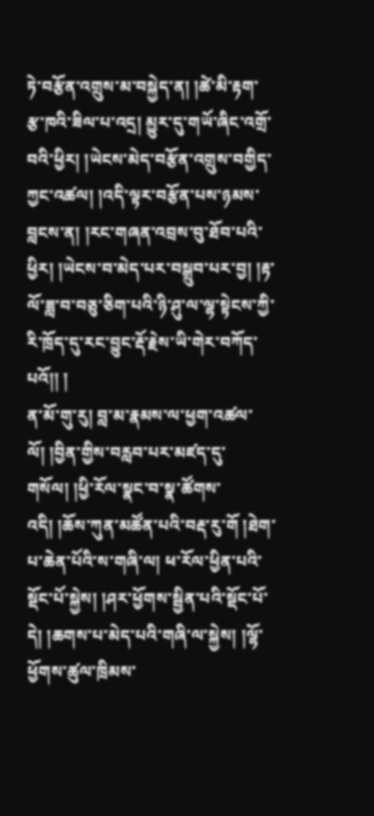ཏེ་བརྩོན་འགྲུས་མ་བསྐྱེད་ན། །ཚེ་མི་རྟག་རྩ་ཁའི་ཟིལ་པ་འདྲ། མྱུར་དུ་གཡོ་ཞིང་འགྲོ་བའི་ཕྱིར། །ཡེངས་མེད་བརྩོན་འགྲུས་བགྱིད་ཀྱང་འཚལ། །འདི་ལྟར་བརྩོན་པས་ཉམས་བླངས་ན། །རང་གཞན་འབྲས་བུ་ཐོབ་པའི་ཕྱིར། །ཡེངས་བ་མེད་པར་བསྒྲུབ་པར་བྱ། །རྟ་ལོ་ཟླ་བ་བཅུ་ཅིག་པའི་ཉི་ཤུ་ལ་ལྷ་སྟེངས་ཀྱི་རི་ཁྲོད་དུ་རང་བྱུང་རྡོ་རྗེས་ཡི་གེར་བཀོད་པའོ།། །
ན་མོ་གུ་རུ། བླ་མ་རྣམས་ལ་ཕྱག་འཚལ་ལོ། །བྱིན་གྱིས་བརླབ་པར་མཛད་དུ་གསོལ། །ཕྱི་རོལ་སྣང་བ་སྣ་ཚོགས་འདི། །ཆོས་ཀུན་མཚོན་པའི་བརྡ་རུ་གོ །ཐེག་པ་ཆེན་པོའི་ས་གཞི་ལ། ཕ་རོལ་ཕྱིན་པའི་སྡོང་པོ་སྐྱེས། །ཤར་ཕྱོགས་སྦྱིན་པའི་སྡོང་པོ་དེ། །ཆགས་པ་མེད་པའི་གཞི་ལ་སྐྱེས། །ལྷོ་ཕྱོགས་ཚུལ་ཁྲིམས་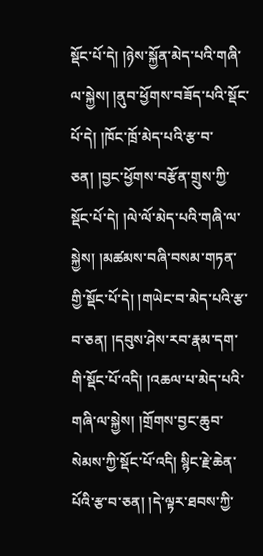སྡོང་པོ་དེ། །ཉེས་སྐྱོན་མེད་པའི་གཞི་ལ་སྐྱེས། །ནུབ་ཕྱོགས་བཟོད་པའི་སྡོང་པོ་དེ། །ཁོང་ཁྲོ་མེད་པའི་རྩ་བ་ཅན། །བྱང་ཕྱོགས་བརྩོན་གྲུས་ཀྱི་སྡོང་པོ་དེ། །ལེ་ལོ་མེད་པའི་གཞི་ལ་སྐྱེས། །མཚམས་བཞི་བསམ་གཏན་གྱི་སྡོང་པོ་དེ། །གཡེང་བ་མེད་པའི་རྩ་བ་ཅན། །དབུས་ཤེས་རབ་རྣམ་དག་གི་སྡོང་པོ་འདི། །འཆལ་པ་མེད་པའི་གཞི་ལ་སྐྱེས། །གྲོགས་བྱང་ཆུབ་སེམས་ཀྱི་སྡོང་པོ་འདི། སྙིང་རྗེ་ཆེན་པོའི་རྩ་བ་ཅན། །དེ་ལྟར་ཐབས་ཀྱི་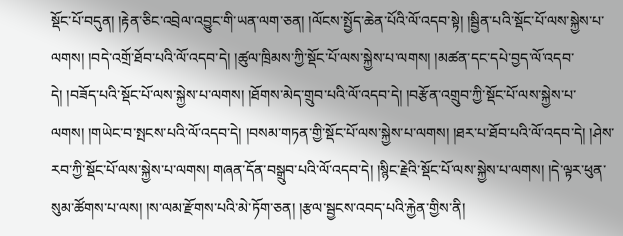སྡོང་པོ་བདུན། །རྟེན་ཅིང་འབྲེལ་འབྱུང་གི་ཡན་ལག་ཅན། །ལོངས་སྤྱོད་ཆེན་པོའི་ལོ་འདབ་སྟེ། །སྦྱིན་པའི་སྡོང་པོ་ལས་སྐྱེས་པ་ལགས། །བདེ་འགྲོ་ཐོབ་པའི་ལོ་འདབ་དེ། །ཚུལ་ཁྲིམས་ཀྱི་སྡོང་པོ་ལས་སྐྱེས་པ་ལགས། །མཚན་དང་དཔེ་བྱད་ལོ་འདབ་དེ། །བཟོད་པའི་སྡོང་པོ་ལས་སྐྱེས་པ་ལགས། །ཐོགས་མེད་གྲུབ་པའི་ལོ་འདབ་དེ། །བརྩོན་འགྲུབ་ཀྱི་སྡོང་པོ་ལས་སྐྱེས་པ་ལགས། །གཡེང་བ་སྤངས་པའི་ལོ་འདབ་དེ། །བསམ་གཏན་གྱི་སྡོང་པོ་ལས་སྐྱེས་པ་ལགས། །ཐར་པ་ཐོབ་པའི་ལོ་འདབ་དེ། །ཤེས་རབ་ཀྱི་སྡོང་པོ་ལས་སྐྱེས་པ་ལགས། གཞན་དོན་བསྒྲུབ་པའི་ལོ་འདབ་དེ། །སྙིང་རྗེའི་སྡོང་པོ་ལས་སྐྱེས་པ་ལགས། །དེ་ལྟར་ཕུན་སུམ་ཚོགས་པ་ལས། །ས་ལམ་རྫོགས་པའི་མེ་ཏོག་ཅན། །རྩལ་སྦྱངས་འབད་པའི་རྐྱེན་གྱིས་ནི།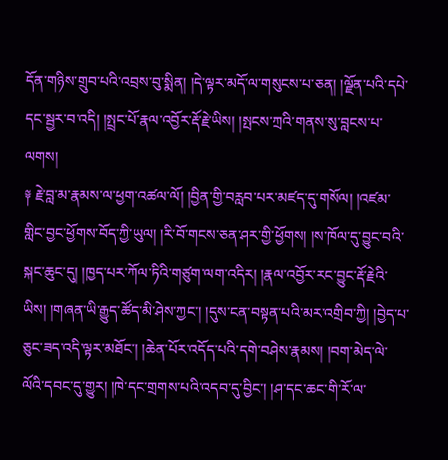དོན་གཉིས་གྲུབ་པའི་འབྲས་བུ་སྨིན། །དེ་ལྟར་མདོ་ལ་གསུངས་པ་ཅན། །ལྗོན་པའི་དཔེ་དང་སྦྱར་བ་འདི། །སྤྲང་པོ་རྣལ་འབྱོར་རྡོ་རྗེ་ཡིས། །སྤངས་ཀྲའི་གནས་སུ་བླངས་པ་ལགས།
༈ རྗེ་བླ་མ་རྣམས་ལ་ཕྱག་འཚལ་ལོ། །བྱིན་གྱི་བརླབ་པར་མཛད་དུ་གསོལ། །འཛམ་གླིང་བྱང་ཕྱོགས་བོད་ཀྱི་ཡུལ། །རི་བོ་གངས་ཅན་ཤར་གྱི་ཕྱོགས། །ས་ཁོལ་དུ་བྱུང་བའི་སྐང་ཆུང་དུ། །ཁྱད་པར་ཀོལ་ཏིའི་གཙུག་ལག་འདིར། །རྣལ་འབྱོར་རང་བྱུང་རྡོ་རྗེའི་ཡིས། །གཞན་ཡི་རྒྱུད་ཚོད་མི་ཤེས་ཀྱང་། །དུས་ངན་བསྟན་པའི་མར་འགྲིབ་ཀྱི། །བྱེད་པ་ཅུང་ཟད་འདི་ལྟར་མཐོང་། །ཆེན་པོར་འདོད་པའི་དགེ་བཤེས་རྣམས། །བག་མེད་ལེ་ལོའི་དབང་དུ་གྱུར། །ཁེ་དང་གྲགས་པའི་འདབ་དུ་བྱིང་། །ཤ་དང་ཆང་གི་རོ་ལ་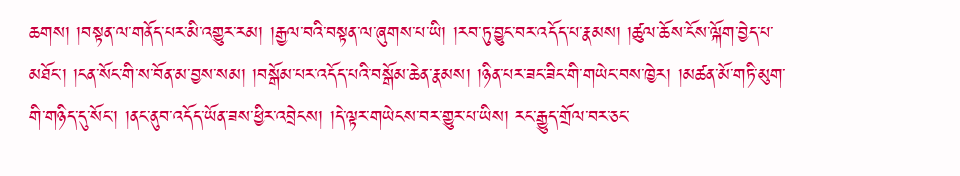ཆགས། །བསྟན་ལ་གནོད་པར་མི་འགྱུར་རམ། །རྒྱལ་བའི་བསྟན་ལ་ཞུགས་པ་ཡི། །རབ་ཏུ་བྱུང་བར་འདོད་པ་རྣམས། །ཚུལ་ཆོས་ངོས་ལྐོག་བྱེད་པ་མཐོང་། །ངན་སོང་གི་ས་བོན་མ་བྱས་སམ། །བསྒོམ་པར་འདོད་པའི་བསྒོམ་ཆེན་རྣམས། །ཉིན་པར་ཟང་ཟིང་གི་གཡེང་བས་ཁྱེར། །མཚན་མོ་གཏི་མུག་གི་གཉིད་དུ་སོང་། །ནང་ནུབ་འདོད་ཡོན་ཟས་ཕྱིར་འབྲེངས། །དེ་ལྟར་གཡེངས་བར་གྱུར་པ་ཡིས། རང་རྒྱུད་གྲོལ་བར་ཅང་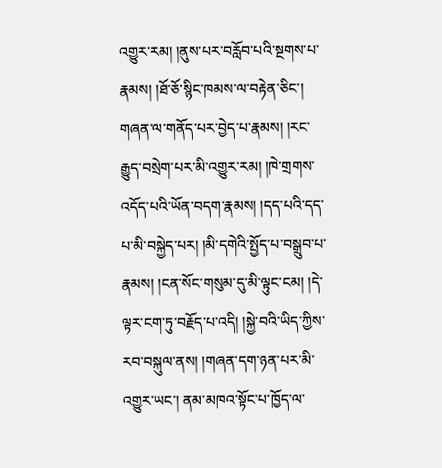འགྱུར་རམ། །ནུས་པར་བརློབ་པའི་སྔགས་པ་རྣམས། །ཐོ་ཅོ་སྙིང་ཁམས་ལ་བརྟེན་ཅིང་། གཞན་ལ་གནོད་པར་བྱེད་པ་རྣམས། །རང་རྒྱུད་བསྲེག་པར་མི་འགྱུར་རམ། །ཁེ་གྲགས་འདོད་པའི་ཡོན་བདག་རྣམས། །དད་པའི་དད་པ་མི་བསྐྱེད་པར། །མི་དགེའི་སྤྱོད་པ་བསྒྲུབ་པ་རྣམས། །ངན་སོང་གསུམ་དུ་མི་ལྟུང་ངམ། །དེ་ལྟར་ངག་ཏུ་བརྗོད་པ་འདི། །སྐྱེ་བའི་ཡིད་ཀྱིས་རབ་བསྐུལ་ནས། །གཞན་དག་ཉན་པར་མི་འགྱུར་ཡང་། ནམ་མཁའ་སྟོང་པ་ཁྱོད་ལ་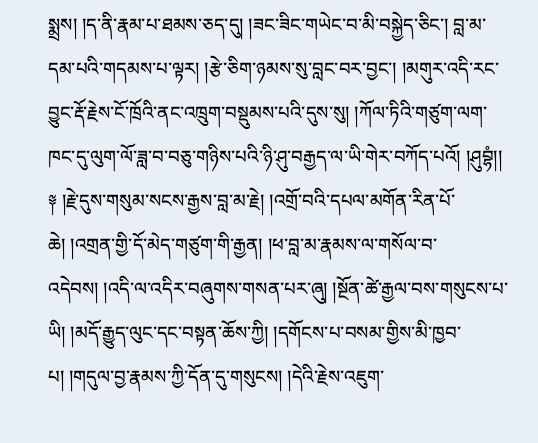སྨྲས། །ད་ནི་རྣམ་པ་ཐམས་ཅད་དུ། །ཟང་ཟིང་གཡེང་བ་མི་བསྐྱེད་ཅིང་། བླ་མ་དམ་པའི་གདམས་པ་ལྟར། །རྩེ་ཅིག་ཉམས་སུ་བླང་བར་བྱང་། །མགུར་འདི་རང་བྱུང་རྡོ་རྗེས་ངོ་ཁྲོའི་ནང་འཁྲུག་བསྡུམས་པའི་དུས་སུ། །ཀོལ་ཏིའི་གཙུག་ལག་ཁང་དུ་ལུག་ལོ་ཟླ་བ་བཅུ་གཉིས་པའི་ཉི་ཤུ་བརྒྱད་ལ་ཡི་གེར་བཀོད་པའོ། །ཤུབྷཾ།།
༈ །རྗེ་དུས་གསུམ་སངས་རྒྱས་བླ་མ་རྗེ། །འགྲོ་བའི་དཔལ་མགོན་རིན་པོ་ཆེ། །འགྲན་གྱི་དོ་མེད་གཙུག་གི་རྒྱན། །ཕ་བླ་མ་རྣམས་ལ་གསོལ་བ་འདེབས། །འདི་ལ་འདིར་བཞུགས་གསན་པར་ཞུ། །སྔོན་ཚེ་རྒྱལ་བས་གསུངས་པ་ཡི། །མདོ་རྒྱུད་ལུང་དང་བསྟན་ཆོས་ཀྱི། །དགོངས་པ་བསམ་གྱིས་མི་ཁྱབ་པ། །གདུལ་བྱ་རྣམས་ཀྱི་དོན་དུ་གསུངས། །དེའི་རྗེས་འཇུག་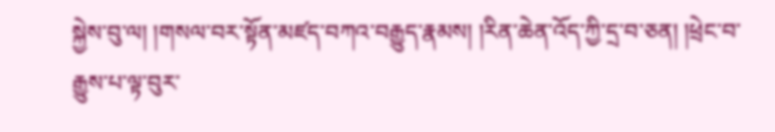སྐྱེས་བུ་ལ། །གསལ་བར་སྟོན་མཛད་བཀའ་བརྒྱུད་རྣམས། །རིན་ཆེན་འོད་ཀྱི་དྲ་བ་ཅན། །ཕྲེང་བ་རྒྱུས་པ་ལྟ་བུར་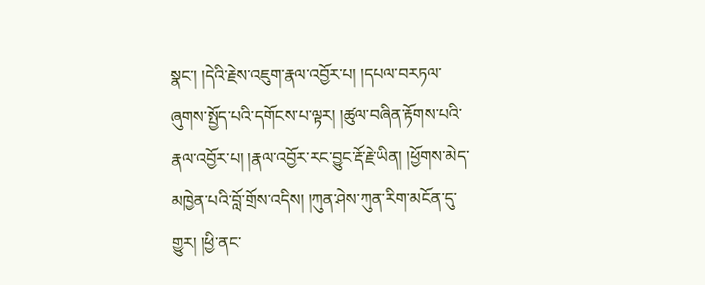སྣང་། །དེའི་རྗེས་འཇུག་རྣལ་འབྱོར་པ། །དཔལ་བརཏལ་ཞུགས་སྤྱོད་པའི་དགོངས་པ་ལྟར། །ཚུལ་བཞིན་རྟོགས་པའི་རྣལ་འབྱོར་པ། །རྣལ་འབྱོར་རང་བྱུང་རྡོ་རྗེ་ཡིན། །ཕྱོགས་མེད་མཁྱེན་པའི་བློ་གྲོས་འདིས། །ཀུན་ཤེས་ཀུན་རིག་མངོན་དུ་གྱུར། །ཕྱི་ནང་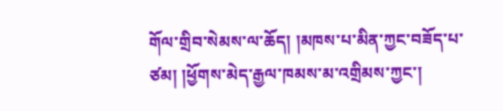གོལ་གྲིབ་སེམས་ལ་ཆོད། །མཁས་པ་མིན་ཀྱང་བཟོད་པ་ཙམ། །ཕྱོགས་མེད་རྒྱལ་ཁམས་མ་འགྲིམས་ཀྱང་།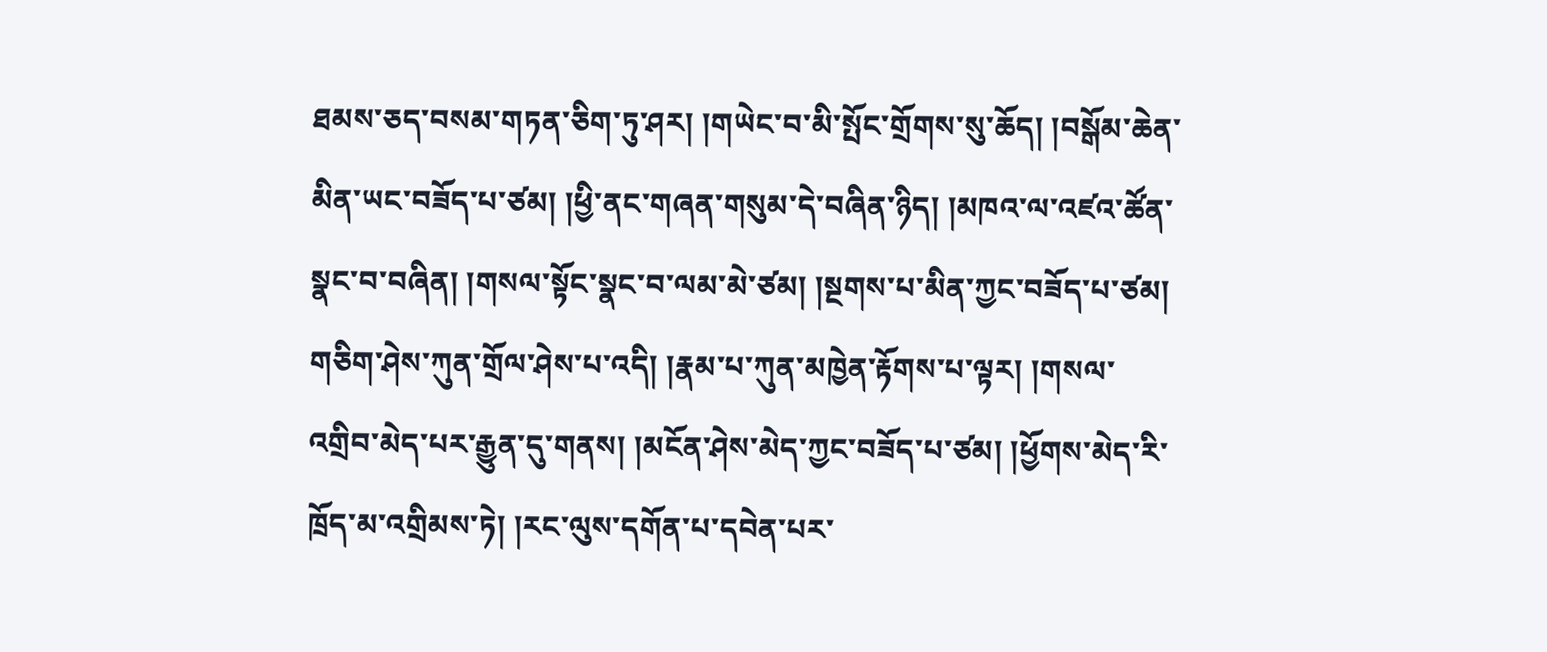ཐམས་ཅད་བསམ་གཏན་ཅིག་ཏུ་ཤར། །གཡེང་བ་མི་སྤོང་གྲོགས་སུ་ཆོད། །བསྒོམ་ཆེན་མིན་ཡང་བཟོད་པ་ཙམ། །ཕྱི་ནང་གཞན་གསུམ་དེ་བཞིན་ཉིད། །མཁའ་ལ་འཛའ་ཚོན་སྣང་བ་བཞིན། །གསལ་སྟོང་སྣང་བ་ལམ་མེ་ཙམ། །སྔགས་པ་མིན་ཀྱང་བཟོད་པ་ཙམ། གཅིག་ཤེས་ཀུན་གྲོལ་ཤེས་པ་འདི། །རྣམ་པ་ཀུན་མཁྱེན་རྟོགས་པ་ལྟར། །གསལ་འགྲིབ་མེད་པར་རྒྱུན་དུ་གནས། །མངོན་ཤེས་མེད་ཀྱང་བཟོད་པ་ཙམ། །ཕྱོགས་མེད་རི་ཁྲོད་མ་འགྲིམས་ཏེ། །རང་ལུས་དགོན་པ་དབེན་པར་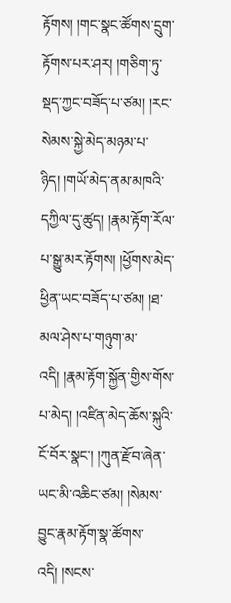རྟོགས། །གང་སྣང་ཚོགས་དྲུག་རྟོགས་པར་ཤར། །གཅིག་ཏུ་སྡད་ཀྱང་བཟོད་པ་ཙམ། །རང་སེམས་སྐྱེ་མེད་མཉམ་པ་ཉིད། །གཡོ་མེད་ནམ་མཁའི་དཀྱིལ་དུ་ཚུད། །རྣམ་རྟོག་རོལ་པ་སྒྱུ་མར་རྟོགས། །ཕྱོགས་མེད་ཕྱིན་ཡང་བཟོད་པ་ཙམ། །ཐ་མལ་ཤེས་པ་གཉུག་མ་འདི། །རྣམ་རྟོག་སྐྱོན་གྱིས་གོས་པ་མེད། །འཛིན་མེད་ཆོས་སྐུའི་ངོ་བོར་སྣང་། །ཀུན་རྫོབ་ཞེན་ཡང་མི་འཆིང་ཙམ། །སེམས་བྱུང་རྣམ་རྟོག་སྣ་ཚོགས་འདི། །སངས་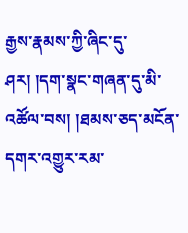རྒྱས་རྣམས་ཀྱི་ཞིང་དུ་ཤར། །དག་སྣང་གཞན་དུ་མི་འཚོལ་བས། །ཐམས་ཅད་མངོན་དགར་འགྱུར་རམ་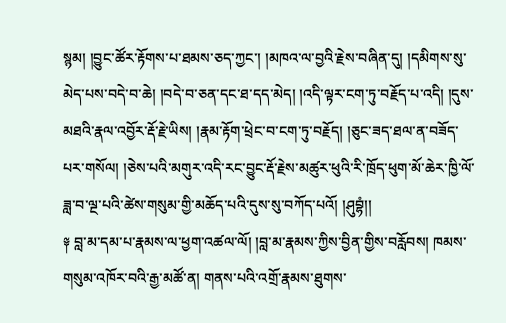སྙམ། །བྱུང་ཚོར་རྟོགས་པ་ཐམས་ཅད་ཀྱང་། །མཁའ་ལ་བྱའི་རྗེས་བཞིན་དུ། །དམིགས་སུ་མེད་པས་བདེ་བ་ཆེ། །བདེ་བ་ཅན་དང་ཐ་དད་མེད། །འདི་ལྟར་ངག་ཏུ་བརྗོད་པ་འདི། །དུས་མཐའི་རྣལ་འབྱོར་རྡོ་རྗེ་ཡིས། །རྣམ་རྟོག་ཕྲེང་བ་ངག་ཏུ་བརྗོད། །ཅུང་ཟད་ཐལ་ན་བཟོད་པར་གསོལ། །ཅེས་པའི་མགུར་འདི་རང་བྱུང་རྡོ་རྗེས་མཚུར་ཕུའི་རི་ཁྲོད་ཕུག་མོ་ཆེར་ཁྱི་ལོ་ཟླ་བ་ལྔ་པའི་ཚེས་གསུམ་གྱི་མཆོད་པའི་དུས་སུ་བཀོད་པའོ། །ཤུབྷཾ།།
༈ བླ་མ་དམ་པ་རྣམས་ལ་ཕྱག་འཚལ་ལོ། །བླ་མ་རྣམས་ཀྱིས་བྱིན་གྱིས་བརློབས། ཁམས་གསུམ་འཁོར་བའི་རྒྱ་མཚོ་ན། གནས་པའི་འགྲོ་རྣམས་ཐུགས་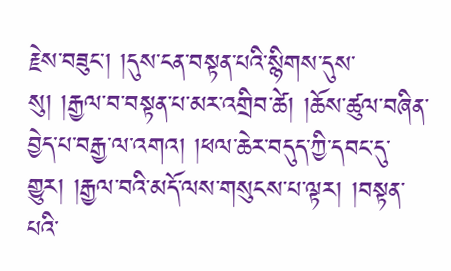རྗེས་བཟུང་། །དུས་ངན་བསྟན་པའི་སྙིགས་དུས་སུ། །རྒྱལ་བ་བསྟན་པ་མར་འགྲིབ་ཚེ། །ཆོས་ཚུལ་བཞིན་བྱེད་པ་བརྒྱ་ལ་འགའ། །ཕལ་ཆེར་བདུད་ཀྱི་དབང་དུ་གྱུར། །རྒྱལ་བའི་མདོ་ལས་གསུངས་པ་ལྟར། །བསྟན་པའི་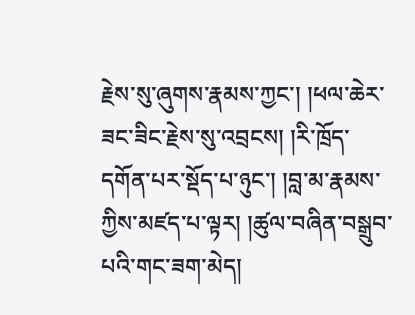རྗེས་སུ་ཞུགས་རྣམས་ཀྱང་། །ཕལ་ཆེར་ཟང་ཟིང་རྗེས་སུ་འབྲངས། །རི་ཁྲོད་དགོན་པར་སྡོད་པ་ཉུང་། །བླ་མ་རྣམས་ཀྱིས་མཛད་པ་ལྟར། །ཚུལ་བཞིན་བསྒྲུབ་པའི་གང་ཟག་མེད།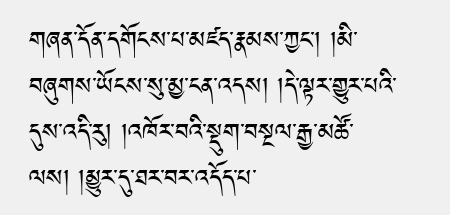གཞན་དོན་དགོངས་པ་མཛད་རྣམས་ཀྱང་། །མི་བཞུགས་ཡོངས་སུ་མྱ་ངན་འདས། །དེ་ལྟར་གྱུར་པའི་དུས་འདི་རུ། །འཁོར་བའི་སྡུག་བསྔལ་རྒྱ་མཚོ་ལས། །མྱུར་དུ་ཐར་བར་འདོད་པ་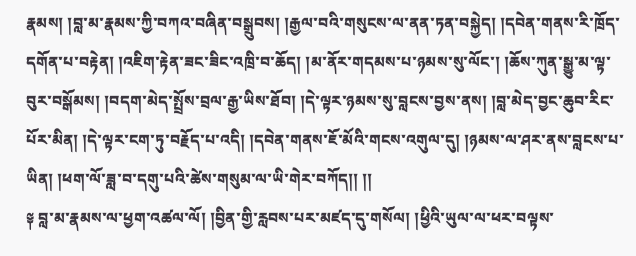རྣམས། །བླ་མ་རྣམས་ཀྱི་བཀའ་བཞིན་བསྒྲུབས། །རྒྱལ་བའི་གསུངས་ལ་ནན་ཏན་བསྐྱེད། །དབེན་གནས་རི་ཁྲོད་དགོན་པ་བརྟེན། །འཇིག་རྟེན་ཟང་ཟིང་འཁྲི་བ་ཆོད། །མ་ནོར་གདམས་པ་ཉམས་སུ་ལོང་། །ཆོས་ཀུན་སྒྱུ་མ་ལྟ་བུར་བསྒོམས། །བདག་མེད་སྤྲོས་བྲལ་རྒྱ་ཡིས་ཐོབ། །དེ་ལྟར་ཉམས་སུ་བླངས་བྱས་ནས། །བླ་མེད་བྱང་ཆུབ་རིང་པོར་མིན། །དེ་ལྟར་ངག་ཏུ་བརྗོད་པ་འདི། །དབེན་གནས་ཇོ་མོའི་གངས་འགུལ་དུ། །ཉམས་ལ་ཤར་ནས་བླངས་པ་ཡིན། །ཕག་ལོ་ཟླ་བ་དགུ་པའི་ཚེས་གསུམ་ལ་ཡི་གེར་བཀོད།། །།
༈ བླ་མ་རྣམས་ལ་ཕྱག་འཚལ་ལོ། །བྱིན་གྱི་རླབས་པར་མཛད་དུ་གསོལ། །ཕྱིའི་ཡུལ་ལ་ཕར་བལྟས་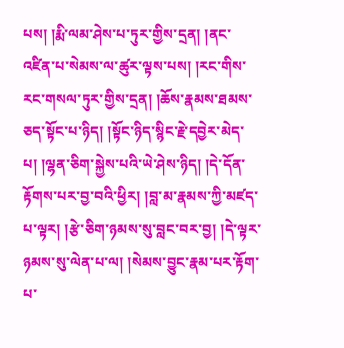པས། །རྨི་ལམ་ཤེས་པ་ཏུར་གྱིས་དྲན། །ནང་འཛིན་པ་སེམས་ལ་ཚུར་ལྟས་པས། །རང་གིས་རང་གསལ་ཏུར་གྱིས་དྲན། །ཆོས་རྣམས་ཐམས་ཅད་སྟོང་པ་ཉིད། །སྟོང་ཉིད་སྙིང་རྗེ་དབྱེར་མེད་པ། །ལྷན་ཅིག་སྐྱེས་པའི་ཡེ་ཤེས་ཉིད། །དེ་དོན་རྟོགས་པར་བྱ་བའི་ཕྱིར། །བླ་མ་རྣམས་ཀྱི་མཛད་པ་ལྟར། །རྩེ་ཅིག་ཉམས་སུ་བླང་བར་བྱ། །དེ་ལྟར་ཉམས་སུ་ལེན་པ་ལ། །སེམས་བྱུང་རྣམ་པར་རྟོག་པ་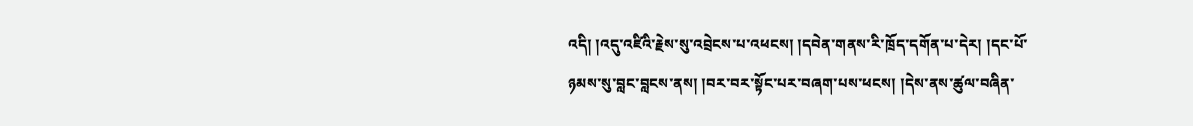འདི། །འདུ་འཛིའི་རྗེས་སུ་འབྲེངས་པ་འཕངས། །དབེན་གནས་རི་ཁྲོད་དགོན་པ་དེར། །དང་པོ་ཉམས་སུ་བླང་བླངས་ནས། །བར་བར་སྟོང་པར་བཞག་པས་ཕངས། །དེས་ནས་ཚུལ་བཞིན་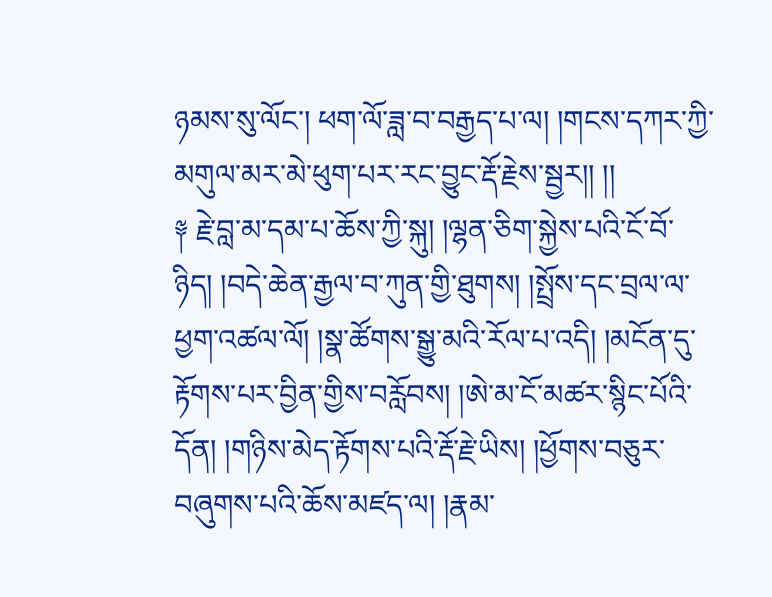ཉམས་སུ་ལོང་། ཕག་ལོ་ཟླ་བ་བརྒྱད་པ་ལ། །གངས་དཀར་ཀྱི་མགུལ་མར་མེ་ཕུག་པར་རང་བྱུང་རྡོ་རྗེས་སྦྱར།། །།
༈ རྗེ་བླ་མ་དམ་པ་ཆོས་ཀྱི་སྐུ། །ལྷན་ཅིག་སྐྱེས་པའི་ངོ་བོ་ཉིད། །བདེ་ཆེན་རྒྱལ་བ་ཀུན་གྱི་ཐུགས། །སྤྲོས་དང་བྲལ་ལ་ཕྱག་འཚལ་ལོ། །སྣ་ཚོགས་སྒྱུ་མའི་རོལ་པ་འདི། །མངོན་དུ་རྟོགས་པར་བྱིན་གྱིས་བརློབས། །ཨེ་མ་ངོ་མཚར་སྙིང་པོའི་དོན། །གཉིས་མེད་རྟོགས་པའི་རྡོ་རྗེ་ཡིས། །ཕྱོགས་བཅུར་བཞུགས་པའི་ཆོས་མཛད་ལ། །རྣམ་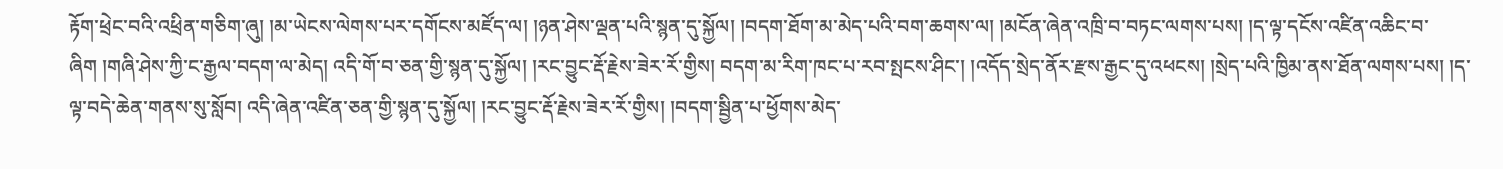རྟོག་ཕྲེང་བའི་འཕྲིན་གཅིག་ཞུ། །མ་ཡེངས་ལེགས་པར་དགོངས་མཛོད་ལ། །ཉན་ཤེས་ལྡན་པའི་སྙན་དུ་སྐྱོལ། །བདག་ཐོག་མ་མེད་པའི་བག་ཆགས་ལ། །མངོན་ཞེན་འཁྲི་བ་བཏང་ལགས་པས། །ད་ལྟ་དངོས་འཛིན་འཆིང་བ་ཞིག །གཞི་ཤེས་ཀྱི་ང་རྒྱལ་བདག་ལ་མེད། འདི་གོ་བ་ཅན་གྱི་སྙན་དུ་སྐྱོལ། །རང་བྱུང་རྡོ་རྗེས་ཟེར་རོ་གྱིས། བདག་མ་རིག་ཁང་པ་རབ་སྤངས་ཤིང་། །འདོད་སྲེད་ནོར་རྫས་རྒྱང་དུ་འཕངས། །སྲེད་པའི་ཁྱིམ་ནས་ཐོན་ལགས་པས། །ད་ལྟ་བདེ་ཆེན་གནས་སུ་སློབ། འདི་ཞེན་འཛིན་ཅན་གྱི་སྙན་དུ་སྐྱོལ། །རང་བྱུང་རྡོ་རྗེས་ཟེར་རོ་གྱིས། །བདག་སྦྱིན་པ་ཕྱོགས་མེད་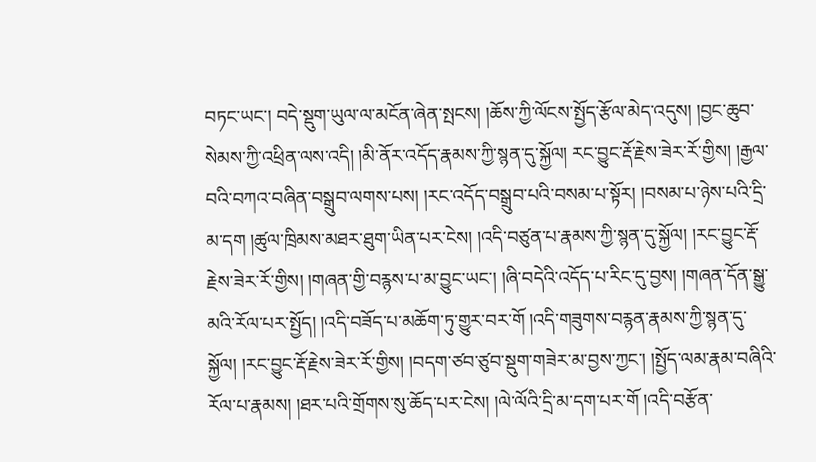བཏང་ཡང་། བདེ་སྡུག་ཡུལ་ལ་མངོན་ཞེན་སྤངས། །ཆོས་ཀྱི་ལོངས་སྤྱོད་རྩོལ་མེད་འདུས། །བྱང་ཆུབ་སེམས་ཀྱི་འཕྲིན་ལས་འདི། །མི་ནོར་འདོད་རྣམས་ཀྱི་སྙན་དུ་སྐྱོལ། རང་བྱུང་རྡོ་རྗེས་ཟེར་རོ་གྱིས། །རྒྱལ་བའི་བཀའ་བཞིན་བསྒྲུབ་ལགས་པས། །རང་འདོད་བསྒྲུབ་པའི་བསམ་པ་སྟོར། །བསམ་པ་ཉེས་པའི་དྲི་མ་དག །ཚུལ་ཁྲིམས་མཐར་ཐུག་ཡིན་པར་ངེས། །འདི་བཙུན་པ་རྣམས་ཀྱི་སྙན་དུ་སྐྱོལ། །རང་བྱུང་རྡོ་རྗེས་ཟེར་རོ་གྱིས། །གཞན་གྱི་བརྙས་པ་མ་བྱུང་ཡང་། །ཞི་བདེའི་འདོད་པ་རིང་དུ་བྱས། །གཞན་དོན་སྒྱུ་མའི་རོལ་པར་སྤྱོད། །འདི་བཟོད་པ་མཆོག་ཏུ་གྱུར་བར་གོ །འདི་གཟུགས་བརྙན་རྣམས་ཀྱི་སྙན་དུ་སྐྱོལ། །རང་བྱུང་རྡོ་རྗེས་ཟེར་རོ་གྱིས། །བདག་ཙབ་ཙུབ་སྡུག་གཟེར་མ་བྱས་ཀྱང་། །སྤྱོད་ལམ་རྣམ་བཞིའི་རོལ་པ་རྣམས། །ཐར་པའི་གྲོགས་སུ་ཆོད་པར་ངེས། །ལེ་ལོའི་དྲི་མ་དག་པར་གོ །འདི་བརྩོན་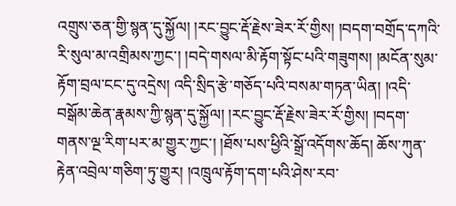འགྲུས་ཅན་གྱི་སྙན་དུ་སྐྱོལ། །རང་བྱུང་རྡོ་རྗེས་ཟེར་རོ་གྱིས། །བདག་བགྲོད་དཀའི་རི་སུལ་མ་འགྲིམས་ཀྱང་། །བདེ་གསལ་མི་རྟོག་སྟོང་པའི་གཟུགས། །མངོན་སུམ་རྟོག་བྲལ་ངང་དུ་འདྲེས། འདི་སྲིད་རྩེ་གཅོད་པའི་བསམ་གཏན་ཡིན། །འདི་བསྒོམ་ཆེན་རྣམས་ཀྱི་སྙན་དུ་སྐྱོལ། །རང་བྱུང་རྡོ་རྗེས་ཟེར་རོ་གྱིས། །བདག་གནས་ལྔ་རིག་པར་མ་གྱུར་ཀྱང་། །ཐོས་པས་ཕྱིའི་སྒྲོ་འདོགས་ཆོད། ཆོས་ཀུན་རྟེན་འབྲེལ་གཅིག་ཏུ་གྱུར། །འཁྲུལ་རྟོག་དག་པའི་ཤེས་རབ་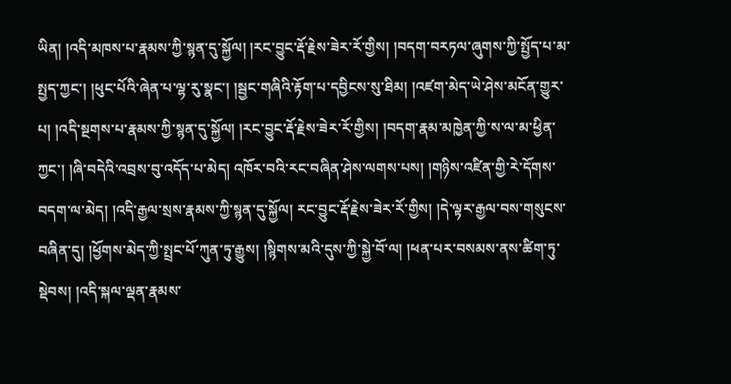ཡིན། །འདི་མཁས་པ་རྣམས་ཀྱི་སྙན་དུ་སྐྱོལ། །རང་བྱུང་རྡོ་རྗེས་ཟེར་རོ་གྱིས། །བདག་བརཏལ་ཞུགས་ཀྱི་སྤྱོད་པ་མ་སྤྱད་ཀྱང་། །ཕུང་པོའི་ཞེན་པ་ལྷ་རུ་སྣང་། །སྦྱང་གཞིའི་རྟོག་པ་དབྱིངས་སུ་ཐིམ། །འཛག་མེད་ཡེ་ཤེས་མངོན་གྱུར་པ། །འདི་སྔགས་པ་རྣམས་ཀྱི་སྙན་དུ་སྐྱོལ། །རང་བྱུང་རྡོ་རྗེས་ཟེར་རོ་གྱིས། །བདག་རྣམ་མཁྱེན་ཀྱི་ས་ལ་མ་ཕྱིན་ཀྱང་། །ཞི་བདེའི་འབྲས་བུ་འདོད་པ་མེད། འཁོར་བའི་རང་བཞིན་ཤེས་ལགས་པས། །གཉིས་འཛིན་གྱི་རེ་དོགས་བདག་ལ་མེད། །འདི་རྒྱལ་སྲས་རྣམས་ཀྱི་སྙན་དུ་སྐྱོལ། རང་བྱུང་རྡོ་རྗེས་ཟེར་རོ་གྱིས། །དེ་ལྟར་རྒྱལ་བས་གསུངས་བཞིན་དུ། །ཕྱོགས་མེད་ཀྱི་སྤྲང་པོ་ཀུན་ཏུ་རྒྱུས། །སྙིགས་མའི་དུས་ཀྱི་སྐྱེ་བོ་ལ། །ཕན་པར་བསམས་ནས་ཚིག་ཏུ་སྡེབས། །འདི་སྐལ་ལྡན་རྣམས་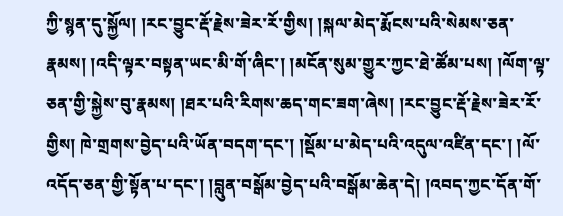ཀྱི་སྙན་དུ་སྐྱོལ། །རང་བྱུང་རྡོ་རྗེས་ཟེར་རོ་གྱིས། །སྐལ་མེད་རྨོངས་པའི་སེམས་ཅན་རྣམས། །འདི་ལྟར་བསྟན་ཡང་མི་གོ་ཞིང་། །མངོན་སུམ་གྱུར་ཀྱང་ཐེ་ཚོམ་པས། །ལོག་ལྟ་ཅན་གྱི་སྐྱེས་བུ་རྣམས། །ཐར་པའི་རིགས་ཆད་གང་ཟག་ཞེས། །རང་བྱུང་རྡོ་རྗེས་ཟེར་རོ་གྱིས། ཁེ་གྲགས་བྱེད་པའི་ཡོན་བདག་དང་། །སྡོམ་པ་མེད་པའི་འདུལ་འཛིན་དང་། །ལོ་འདོད་ཅན་གྱི་སྟོན་པ་དང་། །བླུན་བསྒོམ་བྱེད་པའི་བསྒོམ་ཆེན་དེ། །འབད་ཀྱང་དོན་གོ་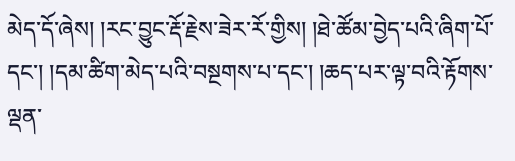མེད་དོ་ཞེས། །རང་བྱུང་རྡོ་རྗེས་ཟེར་རོ་གྱིས། །ཐེ་ཚོམ་བྱེད་པའི་ཞིག་པོ་དང་། །དམ་ཚིག་མེད་པའི་བསྔགས་པ་དང་། །ཆད་པར་ལྟ་བའི་རྟོགས་ལྡན་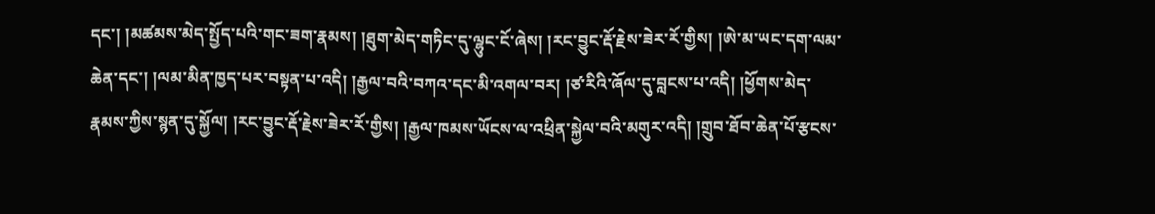དང་། །མཚམས་མེད་སྤྱོད་པའི་གང་ཟག་རྣམས། །ཐུག་མེད་གཏིང་དུ་ལྷུང་ངོ་ཞེས། །རང་བྱུང་རྡོ་རྗེས་ཟེར་རོ་གྱིས། །ཨེ་མ་ཡང་དག་ལམ་ཆེན་དང་། །ལམ་མིན་ཁྱད་པར་བསྟན་པ་འདི། །རྒྱལ་བའི་བཀའ་དང་མི་འགལ་བར། །ཙ་རིའི་ཞོལ་དུ་བླངས་པ་འདི། །ཕྱོགས་མེད་རྣམས་ཀྱིས་སྙན་དུ་སྐྱོལ། །རང་བྱུང་རྡོ་རྗེས་ཟེར་རོ་གྱིས། །རྒྱལ་ཁམས་ཡོངས་ལ་འཕྲིན་སྐྱེལ་བའི་མགུར་འདི། །གྲུབ་ཐོབ་ཆེན་པོ་རྩངས་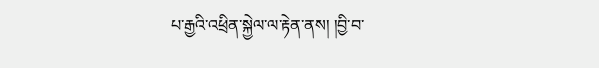པ་རྒྱའི་འཕྲིན་སྐྱེལ་ལ་རྟེན་ནས། །བྱི་བ་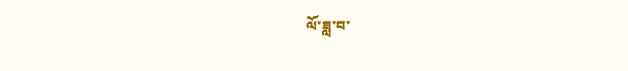ལོ་ཟླ་བ་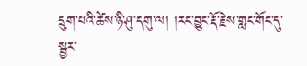དྲུག་པའི་ཚེས་ཉི་ཤུ་དགུ་ལ། །རང་བྱུང་རྡོ་རྗེས་གླང་གོང་དུ་སྦྱར་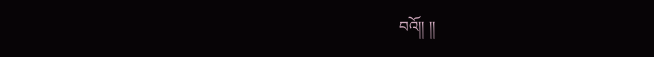བའོ།། །།